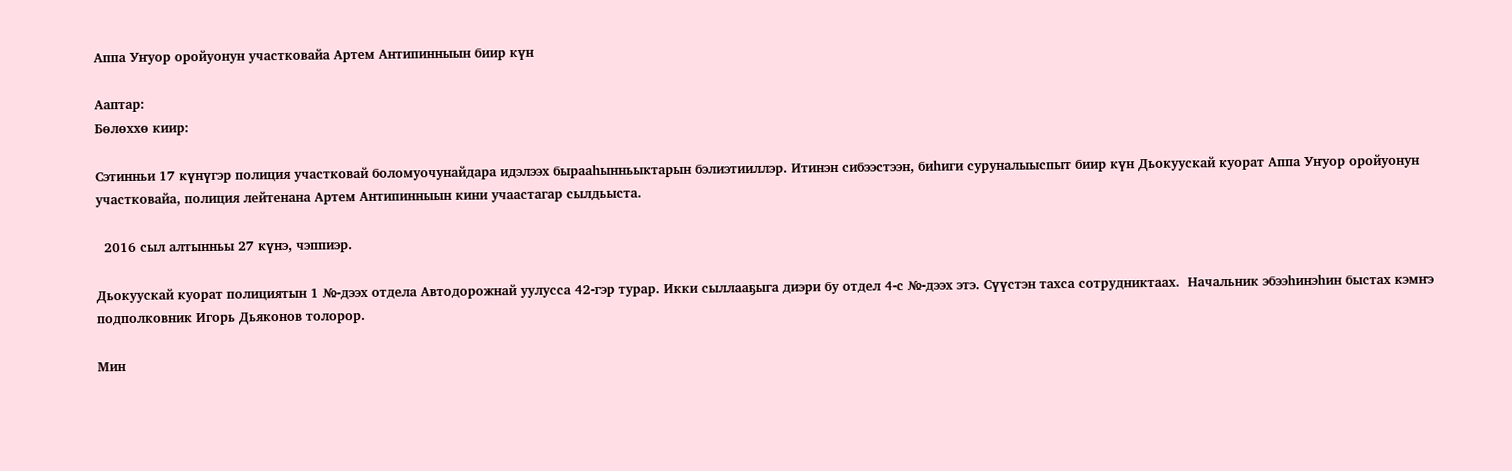Аппа Уҥуор оройуонун участковайа Артем Антипинныын биир күн

Ааптар:
Бөлөххө киир:

Сэтинньи 17 күнүгэр полиция участковай боломуочунайдара идэлээх бырааһынньыктарын бэлиэтииллэр. Итинэн сибээстээн, биһиги суруналыыспыт биир күн Дьокуускай куорат Аппа Уҥуор оройуонун участковайа, полиция лейтенана Артем Антипинныын кини учаастагар сылдьыста.

  2016 сыл алтынньы 27 күнэ, чэппиэр.

Дьокуускай куорат полициятын 1 №-дээх отдела Автодорожнай уулусса 42-гэр турар. Икки сыллааҕыга диэри бу отдел 4-с №-дээх этэ. Сүүстэн тахса сотрудниктаах.  Начальник эбээһинэһин быстах кэмҥэ подполковник Игорь Дьяконов толорор.

Мин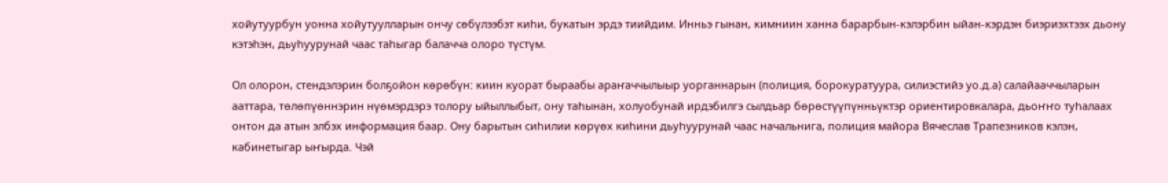хойутуурбун уонна хойутуулларын ончу сөбүлээбэт киһи, букатын эрдэ тиийдим. Инньэ гынан, кимниин ханна барарбын-кэлэрбин ыйан-кэрдэн биэриэхтээх дьону кэтэһэн, дьуһуурунай чаас таһыгар балачча олоро түстүм.

Ол олорон, стендэлэрин болҕойон көрөбүн: киин куорат быраабы араҥаччылыыр уорганнарын (полиция, борокуратуура, силиэстийэ уо.д.а) салайааччыларын ааттара, төлөпүөннэрин нүөмэрдэрэ толору ыйыллыбыт, ону таһынан, холуобунай ирдэбилгэ сылдьар бөрөстүүпүнньүктэр ориентировкалара, дьоҥҥо туһалаах онтон да атын элбэх информация баар. Ону барытын сиһилии көрүөх киһини дьуһуурунай чаас начальнига, полиция майора Вячеслав Трапезников кэлэн, кабинетыгар ыҥырда. Чэй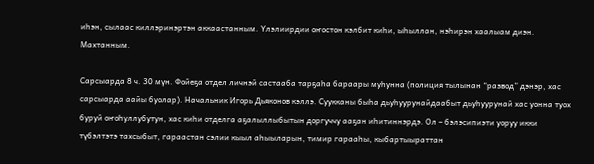иһэн, сылаас киллэринэртэн аккаастанным. Үлэлиирдии оҥостон кэлбит киһи, ыһыллан, нэһирэн хаалыам диэн. Махтанным.

Сарсыарда 8 ч. 30 мүн. Фойеҕа отдел личнэй састааба тарҕаһа бараары муһунна (полиция тылынан “развод” дэнэр, хас сарсыарда аайы буолар). Начальник Игорь Дьяконов кэллэ. Суукканы быһа дьуһуурунайдаабыт дьуһуурунай хас уонна туох буруй оҥоһуллубутун, хас киһи отделга аҕалыллыбытын доргуччу ааҕан иһитиннэрдэ. Ол – бэлэсипиэти уоруу икки түбэлтэтэ тахсыбыт, гараастан сэлии кыыл аһыыларын, тимир гарааһы, кыбартыыраттан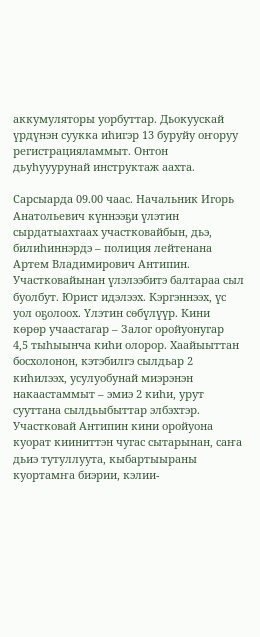аккумуляторы уорбуттар. Дьокуускай үрдүнэн суукка иһигэр 13 буруйу оҥоруу регистрацияламмыт. Онтон дьуһууурунай инструктаж аахта.

Сарсыарда 09.00 чаас. Начальник Игорь Анатольевич күннээҕи үлэтин сырдатыахтаах участковайбын, дьэ, билиһиннэрдэ – полиция лейтенана Артем Владимирович Антипин. Участковайынан үлэлээбитэ балтараа сыл буолбут. Юрист идэлээх. Кэргэннээх, үс уол оҕолоох. Үлэтин сөбүлүүр. Кини көрөр учаастагар – Залог оройуонугар  4,5 тыһыынча киһи олорор. Хаайыыттан босхолонон, кэтэбилгэ сылдьар 2 киһилээх, усулуобунай миэрэнэн накаастаммыт – эмиэ 2 киһи, урут сууттана сылдьыбыттар элбэхтэр. Участковай Антипин кини оройуона куорат кииниттэн чугас сытарынан, саҥа дьиэ тутуллуута, кыбартыыраны куортамҥа биэрии, кэлии-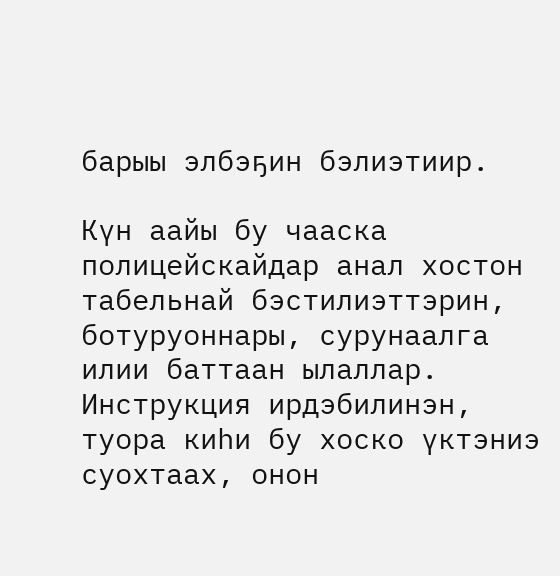барыы элбэҕин бэлиэтиир.

Күн аайы бу чааска полицейскайдар анал хостон табельнай бэстилиэттэрин, ботуруоннары, сурунаалга илии баттаан ылаллар. Инструкция ирдэбилинэн, туора киһи бу хоско үктэниэ суохтаах, онон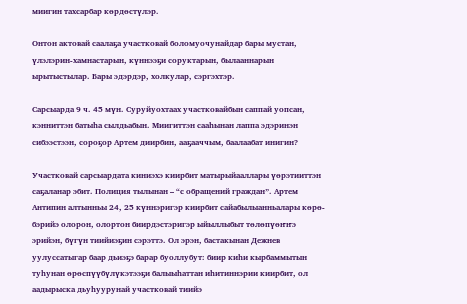миигин тахсарбар көрдөстүлэр.

Онтон актовай саалаҕа участковай боломуочунайдар бары мустан, үлэлэрин-хамнастарын, күннээҕи соруктарын, былааннарын ырытыстылар. Бары эдэрдэр, холкулар, сэргэхтэр.

Сарсыарда 9 ч. 45 мүн. Суруйуохтаах участковайбын саппай уопсан, кэнниттэн батыһа сылдьабын. Миигиттэн сааһынан лаппа эдэринэн сибээстээн, сороҕор Артем диирбин, ааҕааччым, баалаабат инигин?

Участковай сарсыардата киниэхэ киирбит матырыйааллары үөрэтииттэн саҕаланар эбит. Полиция тылынан – “с обращений граждан”. Артем Антипин алтынньы 24, 25 күннэригэр киирбит сайабылыанньалары көрө-бэрийэ олорон, олортон биирдэстэригэр ыйыллыбыт төлөпүөҥҥэ эрийэн, бүгүн тиийиэҕин сэрэттэ. Ол эрэн, бастакынан Дежнев уулуссатыгар баар дьиэҕэ барар буоллубут: биир киһи кырбаммытын туһунан өрөспүүбүлүкэтээҕи балыыһаттан иһитиннэрии киирбит, ол аадырыска дьуһуурунай участковай тиийэ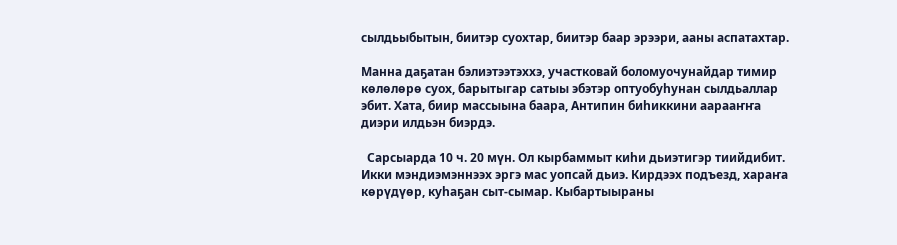сылдьыбытын, биитэр суохтар, биитэр баар эрээри, ааны аспатахтар.

Манна даҕатан бэлиэтээтэххэ, участковай боломуочунайдар тимир көлөлөрө суох, барытыгар сатыы эбэтэр оптуобуһунан сылдьаллар эбит. Хата, биир массыына баара, Антипин биһиккини аарааҥҥа диэри илдьэн биэрдэ.

  Сарсыарда 10 ч. 20 мүн. Ол кырбаммыт киһи дьиэтигэр тиийдибит. Икки мэндиэмэннээх эргэ мас уопсай дьиэ. Кирдээх подъезд, хараҥа көрүдүөр, куһаҕан сыт-сымар. Кыбартыыраны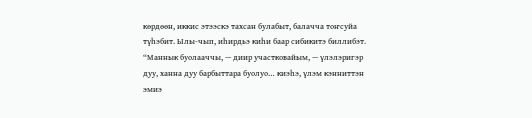көрдөөн, иккис этээскэ тахсан булабыт, балачча тоҥсуйа түһэбит. Ылы-чып, иһирдьэ киһи баар сибикитэ биллибэт. “Маннык буолааччы, — диир участковайым, — үлэлэригэр дуу, ханна дуу барбыттара буолуо… киэһэ, үлэм кэнниттэн эмиэ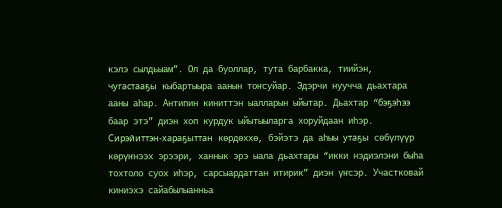кэлэ сылдьыам”. Ол да буоллар, тута барбакка, тиийэн, чугастааҕы кыбартыыра аанын тоҥсуйар. Эдэрчи нуучча дьахтара ааны аһар. Антипин киниттэн ыалларын ыйытар. Дьахтар “бэҕэһээ баар этэ” диэн хоп курдук ыйытыыларга хоруйдаан иһэр. Сирэйиттэн-хараҕыттан көрдөххө, бэйэтэ да аһыы утаҕы сөбүлүүр көрүҥнээх эрээри, ханнык эрэ ыала дьахтары “икки нэдиэлэни быһа тохтоло суох иһэр, сарсыардаттан итирик” диэн үҥсэр. Участковай киниэхэ сайабылыанньа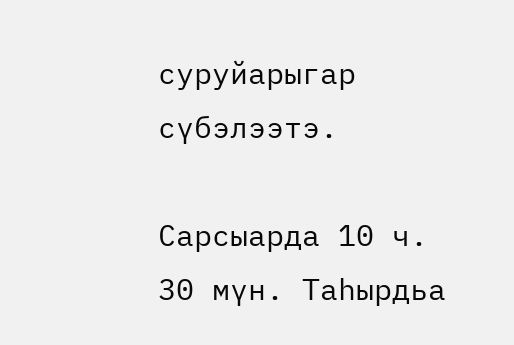суруйарыгар сүбэлээтэ.

Сарсыарда 10 ч. 30 мүн. Таһырдьа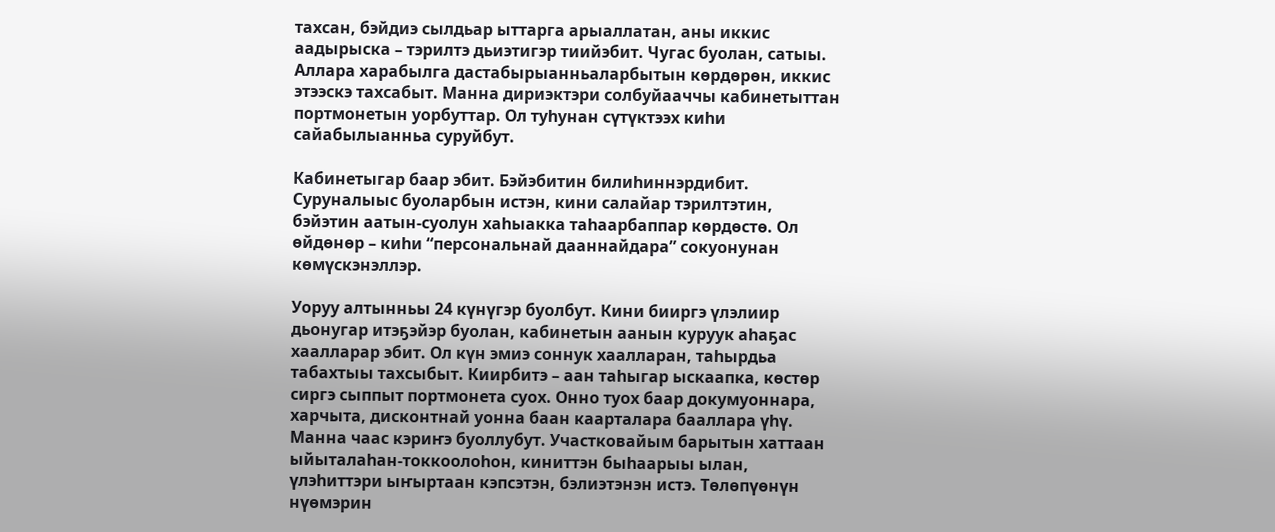тахсан, бэйдиэ сылдьар ыттарга арыаллатан, аны иккис аадырыска – тэрилтэ дьиэтигэр тиийэбит. Чугас буолан, сатыы. Аллара харабылга дастабырыанньаларбытын көрдөрөн, иккис этээскэ тахсабыт. Манна дириэктэри солбуйааччы кабинетыттан портмонетын уорбуттар. Ол туһунан сүтүктээх киһи сайабылыанньа суруйбут.

Кабинетыгар баар эбит. Бэйэбитин билиһиннэрдибит. Суруналыыс буоларбын истэн, кини салайар тэрилтэтин, бэйэтин аатын-суолун хаһыакка таһаарбаппар көрдөстө. Ол өйдөнөр – киһи “персональнай дааннайдара” сокуонунан көмүскэнэллэр.

Уоруу алтынньы 24 күнүгэр буолбут. Кини бииргэ үлэлиир дьонугар итэҕэйэр буолан, кабинетын аанын куруук аһаҕас хаалларар эбит. Ол күн эмиэ соннук хаалларан, таһырдьа табахтыы тахсыбыт. Киирбитэ – аан таһыгар ыскаапка, көстөр сиргэ сыппыт портмонета суох. Онно туох баар докумуоннара, харчыта, дисконтнай уонна баан каарталара бааллара үһү. Манна чаас кэриҥэ буоллубут. Участковайым барытын хаттаан ыйыталаһан-токкоолоһон, киниттэн быһаарыы ылан, үлэһиттэри ыҥыртаан кэпсэтэн, бэлиэтэнэн истэ. Төлөпүөнүн нүөмэрин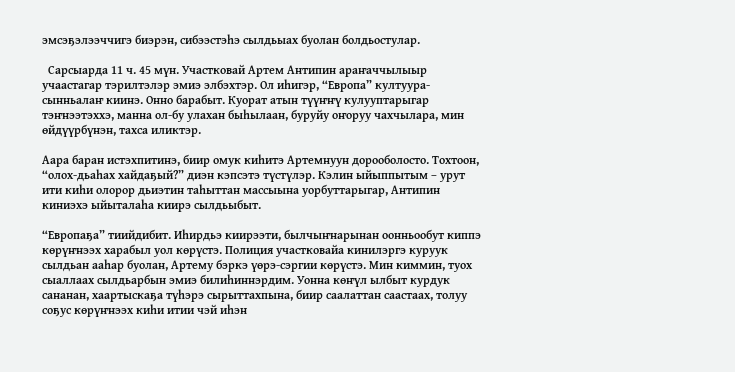эмсэҕэлээччигэ биэрэн, сибээстэһэ сылдьыах буолан болдьостулар.

  Сарсыарда 11 ч. 45 мүн. Участковай Артем Антипин араҥаччылыыр учаастагар тэрилтэлэр эмиэ элбэхтэр. Ол иһигэр, “Европа” култуура-сынньалаҥ киинэ. Онно барабыт. Куорат атын түүҥҥү кулууптарыгар тэҥнээтэххэ, манна ол-бу улахан быһылаан, буруйу оҥоруу чахчылара, мин өйдүүрбүнэн, тахса иликтэр.

Аара баран истэхпитинэ, биир омук киһитэ Артемнуун дорооболосто. Тохтоон, “олох-дьаһах хайдаҕый?” диэн кэпсэтэ түстүлэр. Кэлин ыйыппытым – урут ити киһи олорор дьиэтин таһыттан массыына уорбуттарыгар, Антипин киниэхэ ыйыталаһа киирэ сылдьыбыт.

“Европаҕа” тиийдибит. Иһирдьэ киирээти, былчыҥнарынан оонньообут киппэ көрүҥнээх харабыл уол көрүстэ. Полиция участковайа кинилэргэ куруук сылдьан ааһар буолан, Артему бэркэ үөрэ-сэргии көрүстэ. Мин киммин, туох сыаллаах сылдьарбын эмиэ билиһиннэрдим. Уонна көҥүл ылбыт курдук сананан, хаартыскаҕа түһэрэ сырыттахпына, биир саалаттан саастаах, толуу соҕус көрүҥнээх киһи итии чэй иһэн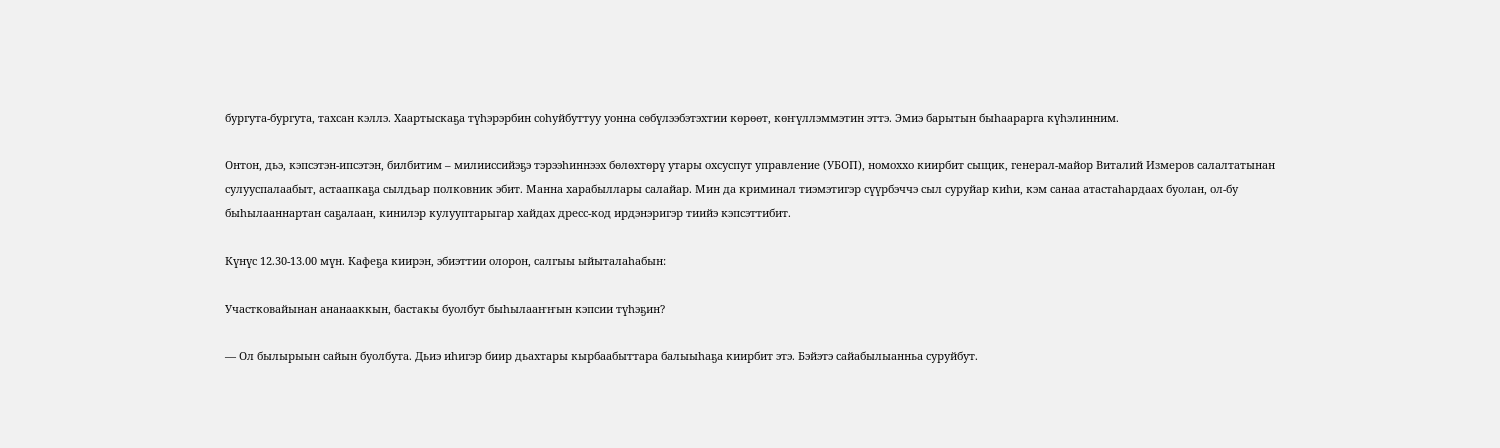бургута-бургута, тахсан кэллэ. Хаартыскаҕа түһэрэрбин соһуйбуттуу уонна сөбүлээбэтэхтии көрөөт, көҥүллэммэтин эттэ. Эмиэ барытын быһаарарга күһэлинним.

Онтон, дьэ, кэпсэтэн-ипсэтэн, билбитим – милииссийэҕэ тэрээһиннээх бөлөхтөрү утары охсуспут управление (УБОП), номоххо киирбит сыщик, генерал-майор Виталий Измеров салалтатынан сулууспалаабыт, астаапкаҕа сылдьар полковник эбит. Манна харабыллары салайар. Мин да криминал тиэмэтигэр сүүрбэччэ сыл суруйар киһи, кэм санаа атастаһардаах буолан, ол-бу быһылааннартан саҕалаан, кинилэр кулууптарыгар хайдах дресс-код ирдэнэригэр тиийэ кэпсэттибит.

Күнүс 12.30-13.00 мүн. Кафеҕа киирэн, эбиэттии олорон, салгыы ыйыталаһабын:

Участковайынан ананааккын, бастакы буолбут быһылааҥҥын кэпсии түһэҕин?

— Ол былырыын сайын буолбута. Дьиэ иһигэр биир дьахтары кырбаабыттара балыыһаҕа киирбит этэ. Бэйэтэ сайабылыанньа суруйбут.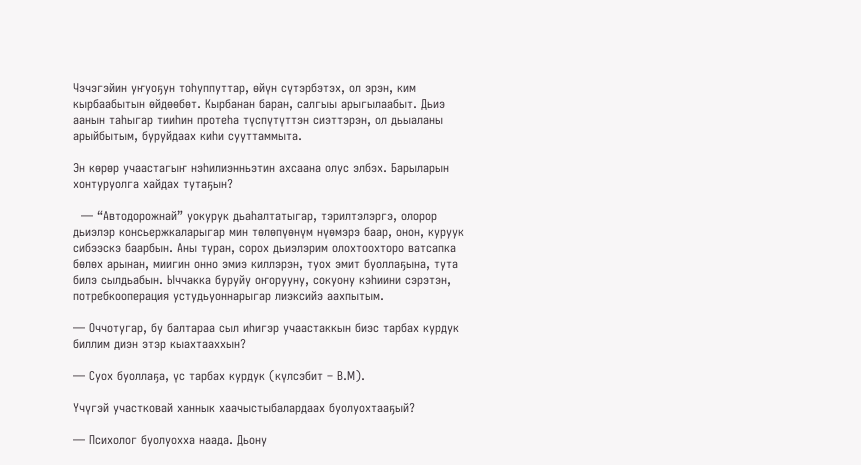Чэчэгэйин уҥуоҕун тоһуппуттар, өйүн сүтэрбэтэх, ол эрэн, ким кырбаабытын өйдөөбөт. Кырбанан баран, салгыы арыгылаабыт. Дьиэ аанын таһыгар тииһин протеһа түспүтүттэн сиэттэрэн, ол дьыаланы арыйбытым, буруйдаах киһи сууттаммыта.

Эн көрөр учаастагыҥ нэһилиэнньэтин ахсаана олус элбэх. Барыларын хонтуруолга хайдах тутаҕын?

  — “Автодорожнай” уокурук дьаһалтатыгар, тэрилтэлэргэ, олорор дьиэлэр консьержкаларыгар мин төлөпүөнүм нүөмэрэ баар, онон, куруук сибээскэ баарбын. Аны туран, сорох дьиэлэрим олохтоохторо ватсапка бөлөх арынан, миигин онно эмиэ киллэрэн, туох эмит буоллаҕына, тута билэ сылдьабын. Ыччакка буруйу оҥорууну, сокуону кэһиини сэрэтэн, потребкооперация устудьуоннарыгар лиэксийэ аахпытым.

— Оччотугар, бу балтараа сыл иһигэр учаастаккын биэс тарбах курдук биллим диэн этэр кыахтааххын?

— Суох буоллаҕа, үс тарбах курдук (күлсэбит – В.М).

Үчүгэй участковай ханнык хаачыстыбалардаах буолуохтааҕый?

— Психолог буолуохха наада. Дьону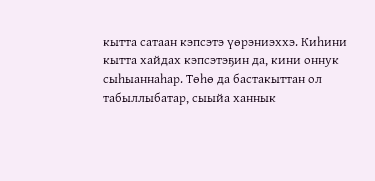кытта сатаан кэпсэтэ үөрэниэххэ. Киһини кытта хайдах кэпсэтэҕин да, кини оннук сыһыаннаһар. Төһө да бастакыттан ол табыллыбатар, сыыйа ханнык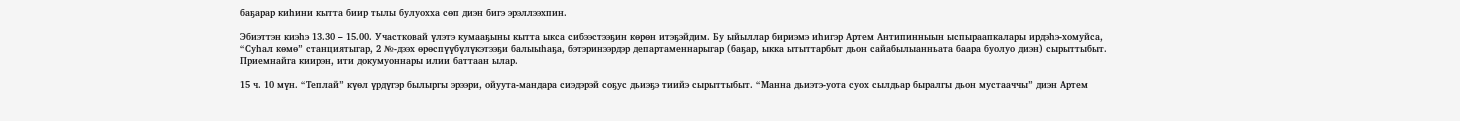баҕарар киһини кытта биир тылы булуохха сөп диэн бигэ эрэллээхпин.

Эбиэттэн киэһэ 13.30 – 15.00. Участковай үлэтэ кумааҕыны кытта ыкса сибээстээҕин көрөн итэҕэйдим. Бу ыйыллар бириэмэ иһигэр Артем Антипинныын ыспыраапкалары ирдэһэ-хомуйса, “Суһал көмө” станциятыгар, 2 №-дээх өрөспүүбүлүкэтээҕи балыыһаҕа, бэтэринээрдэр департаменнарыгар (баҕар, ыкка ытыттарбыт дьон сайабылыанньата баара буолуо диэн) сырыттыбыт. Приемнайга киирэн, ити докумуоннары илии баттаан ылар.

15 ч. 10 мүн. “Теплай” күөл үрдүгэр былыргы эрээри, ойуута-мандара сиэдэрэй соҕус дьиэҕэ тиийэ сырыттыбыт. “Манна дьиэтэ-уота суох сылдьар быралгы дьон мустааччы” диэн Артем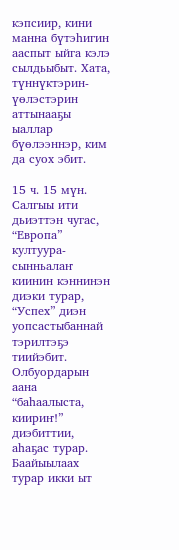кэпсиир, кини манна бүтэһигин ааспыт ыйга кэлэ сылдьыбыт. Хата, түннүктэрин-үөлэстэрин аттынааҕы ыаллар бүөлээннэр, ким да суох эбит.

15 ч. 15 мүн. Салгыы ити дьиэттэн чугас, “Европа” култуура-сынньалаҥ киинин кэннинэн диэки турар, “Успех” диэн уопсастыбаннай тэрилтэҕэ тиийэбит. Олбуордарын аана “баһаалыста, киириҥ!” диэбиттии, аһаҕас турар. Баайыылаах турар икки ыт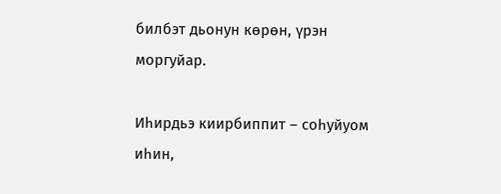билбэт дьонун көрөн, үрэн моргуйар.

Иһирдьэ киирбиппит – соһуйуом иһин,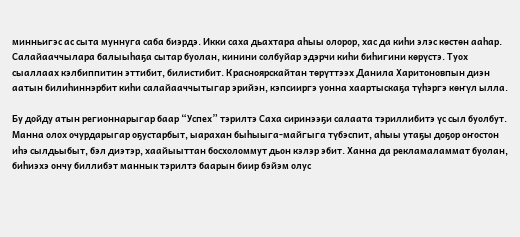минньигэс ас сыта муннуга саба биэрдэ. Икки саха дьахтара аһыы олорор, хас да киһи элэс көстөн ааһар. Салайааччылара балыыһаҕа сытар буолан, кинини солбуйар эдэрчи киһи биһигини көрүстэ. Туох сыаллаах кэлбиппитин эттибит, билистибит. Красноярскайтан төрүттээх Данила Харитоновпын диэн аатын билиһиннэрбит киһи салайааччытыгар эрийэн, кэпсииргэ уонна хаартыскаҕа түһэргэ көҥүл ылла.

Бу дойду атын регионнарыгар баар “Успех” тэрилтэ Саха сиринээҕи салаата тэриллибитэ үс сыл буолбут. Манна олох очурдарыгар оҕустарбыт, ыарахан быһыыга-майгыга түбэспит, аһыы утаҕы доҕор оҥостон иһэ сылдьыбыт, бэл диэтэр, хаайыыттан босхоломмут дьон кэлэр эбит. Ханна да рекламаламмат буолан, биһиэхэ ончу биллибэт маннык тэрилтэ баарын биир бэйэм олус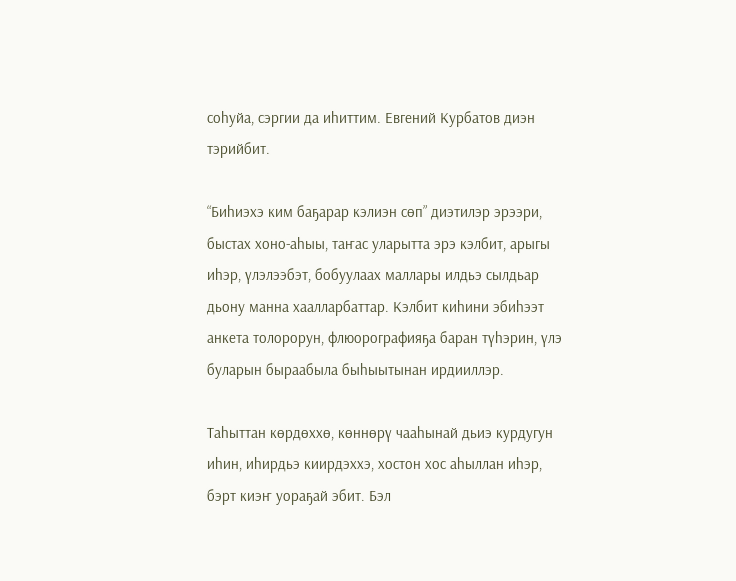соһуйа, сэргии да иһиттим. Евгений Курбатов диэн тэрийбит.

“Биһиэхэ ким баҕарар кэлиэн сөп” диэтилэр эрээри, быстах хоно-аһыы, таҥас уларытта эрэ кэлбит, арыгы иһэр, үлэлээбэт, бобуулаах маллары илдьэ сылдьар дьону манна хаалларбаттар. Кэлбит киһини эбиһээт анкета толорорун, флюорографияҕа баран түһэрин, үлэ буларын быраабыла быһыытынан ирдииллэр.

Таһыттан көрдөххө, көннөрү чааһынай дьиэ курдугун иһин, иһирдьэ киирдэххэ, хостон хос аһыллан иһэр, бэрт киэҥ уораҕай эбит. Бэл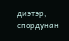диэтэр, спордунан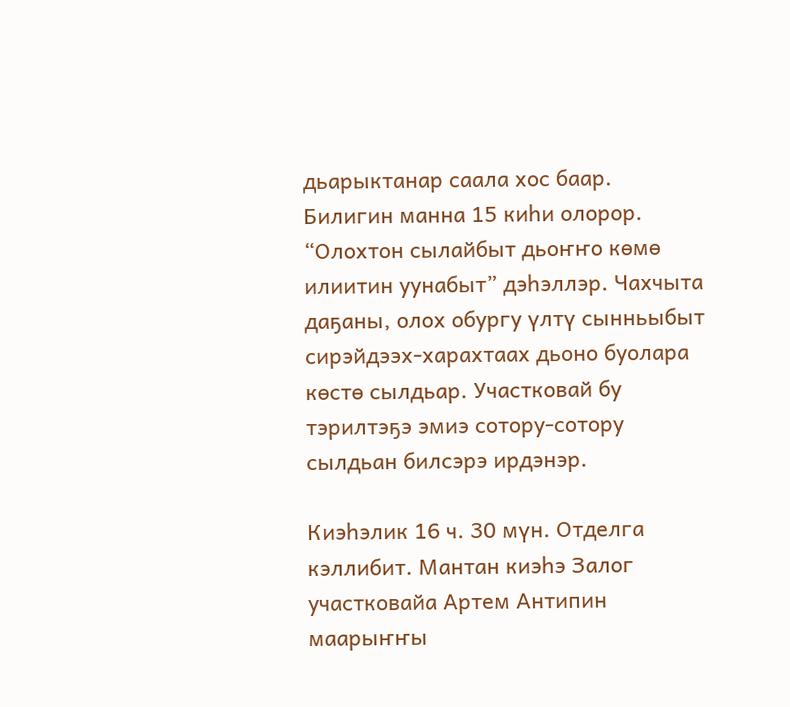дьарыктанар саала хос баар. Билигин манна 15 киһи олорор. “Олохтон сылайбыт дьоҥҥо көмө илиитин уунабыт” дэһэллэр. Чахчыта даҕаны, олох обургу үлтү сынньыбыт сирэйдээх-харахтаах дьоно буолара көстө сылдьар. Участковай бу тэрилтэҕэ эмиэ сотору-сотору сылдьан билсэрэ ирдэнэр.

Киэһэлик 16 ч. 30 мүн. Отделга кэллибит. Мантан киэһэ Залог участковайа Артем Антипин маарыҥҥы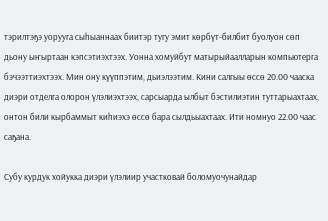тэрилтэҕэ уорууга сыһыаннаах биитэр тугу эмит көрбүт-билбит буолуон сөп дьону ыҥыртаан кэпсэтиэхтээх. Уонна хомуйбут матырыйаалларын компьютерга бэчээттиэхтээх. Мин ону күүппэтим, дьиэлээтим. Кини салгыы өссө 20.00 чааска диэри отделга олорон үлэлиэхтээх, сарсыарда ылбыт бэстилиэтин туттарыахтаах, онтон били кырбаммыт киһиэхэ өссө бара сылдьыахтаах. Ити номнуо 22.00 чаас саҕана.

Субу курдук хойукка диэри үлэлиир участковай боломуочунайдар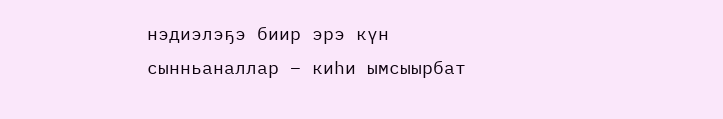нэдиэлэҕэ биир эрэ күн сынньаналлар – киһи ымсыырбат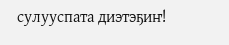сулууспата диэтэҕиҥ!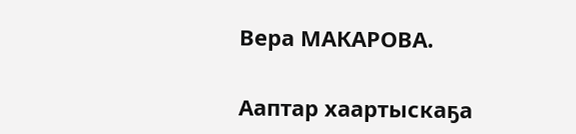Вера МАКАРОВА.

Ааптар хаартыскаҕа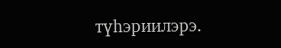түһэриилэрэ.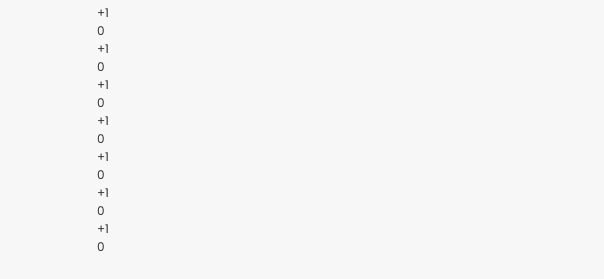+1
0
+1
0
+1
0
+1
0
+1
0
+1
0
+1
0